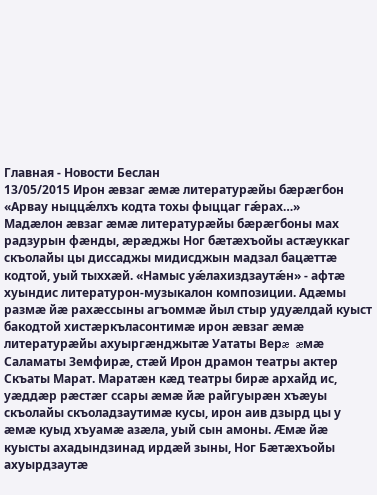Главная - Новости Беслан
13/05/2015 Ирон æвзаг æмæ литературæйы бæрæгбон «Арвау ныццǽлхъ кодта тохы фыццаг гǽрах…»
Мадæлон æвзаг æмæ литературæйы бæрæгбоны мах радзурын фæнды, æрæджы Ног бæтæхъойы астæуккаг скъолайы цы диссаджы мидисджын мадзал бацæттæ кодтой, уый тыххæй. «Намыс уǽлахиздзаутǽн» - афтæ хуындис литературон-музыкалон композиции. Адæмы размæ йæ рахæссыны агъоммæ йыл стыр удуæлдай куыст бакодтой хистæркъласонтимæ ирон æвзаг æмæ литературæйы ахуыргæнджытæ Уататы Верæ æмæ Саламаты Земфирæ, стæй Ирон драмон театры актер Скъаты Марат. Маратæн кæд театры бирæ архайд ис, уæддæр рæстæг ссары æмæ йæ райгуырæн хъæуы скъолайы скъоладзаутимæ кусы, ирон аив дзырд цы у æмæ куыд хъуамæ азæла, уый сын амоны. Æмæ йæ куысты ахадындзинад ирдæй зыны, Ног Бæтæхъойы ахуырдзаутæ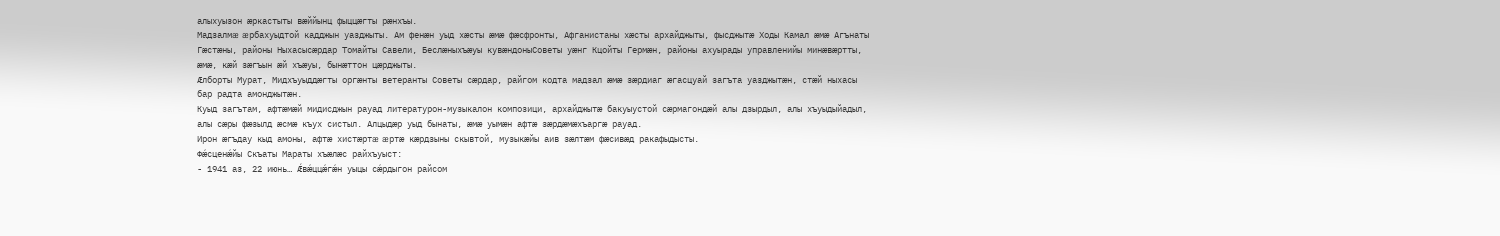алыхуызон æркастыты вæййынц фыццæгты рæнхъы.
Мадзалмæ æрбахуыдтой кадджын уазджыты. Ам фенæн уыд хæсты æмæ фæсфронты, Афганистаны хæсты архайджыты, фысджытæ Ходы Камал æмæ Агънаты Гæстæны, районы Ныхасысæрдар Томайты Савели, Беслæныхъæуы кувæндоныСоветы уæнг Кцойты Гермæн, районы ахуырады управленийы минæвæртты, æмæ, кæй зæгъын æй хъæуы, бынæттон цæрджыты.
Æлборты Мурат, Мидхъуыддæгты оргæнты ветеранты Советы сæрдар, райгом кодта мадзал æмæ зæрдиаг æгасцуай загъта уазджытæн, стæй ныхасы бар радта амонджытæн.
Куыд загътам, афтæмæй мидисджын рауад литературон-музыкалон композици, архайджытæ бакуыустой сæрмагондæй алы дзырдыл, алы хъуыдыйадыл, алы сæры фæзылд æсмæ къух систыл. Алцыдæр уыд бынаты, æмæ уымæн афтæ зæрдæмæхъаргæ рауад.
Ирон æгъдау кыд амоны, афтæ хистæртæ æртæ кæрдзыны скывтой, музыкæйы аив зæлтæм фæсивæд ракафыдысты.
Фǽсценǽйы Скъаты Мараты хъæлæс райхъуыст:
- 1941 аз, 22 июнь… Ǽвǽццǽгǽн уыцы сǽрдыгон райсом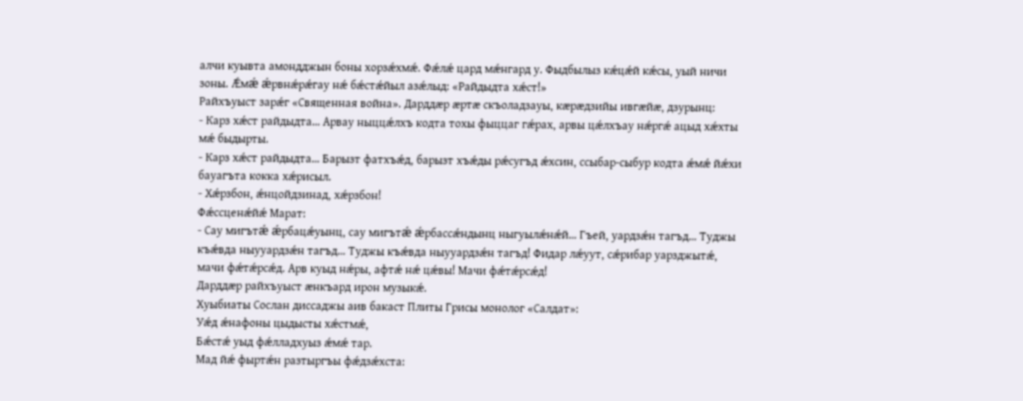алчи куывта амондджын боны хорзǽхмǽ. Фǽлǽ цард мǽнгард у. Фыдбылыз кǽцǽй кǽсы, уый ничи зоны. Ǽмǽ ǽрвнǽрǽгау нǽ бǽстǽйыл азǽлыд: «Райдыдта хǽст!»
Райхъуыст зарǽг «Священная война». Дарддæр æртæ скъоладзауы, кæрæдзийы ивгæйæ, дзурынц:
- Карз хǽст райдыдта… Арвау ныццǽлхъ кодта тохы фыццаг гǽрах, арвы цǽлхъау нǽргǽ ацыд хǽхты мǽ быдырты.
- Карз хǽст райдыдта… Барызт фатхъǽд, барызт хъǽды рǽсугъд ǽхсин, ссыбар-сыбур кодта ǽмǽ йǽхи бауагъта кокка хǽрисыл.
- Хǽрзбон, ǽнцойдзинад, хǽрзбон!
Фǽссценǽйǽ Марат:
- Сау мигътǽ ǽрбацǽуынц, сау мигътǽ ǽрбассǽндынц ныгуылǽнǽй… Гъей, уардзǽн тагъд… Туджы къǽвда ныууардзǽн тагъд… Туджы къǽвда ныууардзǽн тагъд! Фидар лǽуут, сǽрибар уарзджытǽ, мачи фǽтǽрсǽд. Арв куыд нǽры, афтǽ нǽ цǽвы! Мачи фǽтǽрсǽд!
Дарддæр райхъуыст æнкъард ирон музыкǽ.
Хуыбиаты Сослан диссаджы аив бакаст Плиты Грисы монолог «Салдат»:
Уǽд ǽнафоны цыдысты хǽстмǽ,
Бǽстǽ уыд фǽлладхуыз ǽмǽ тар.
Мад йǽ фыртǽн разтыргъы фǽдзǽхста: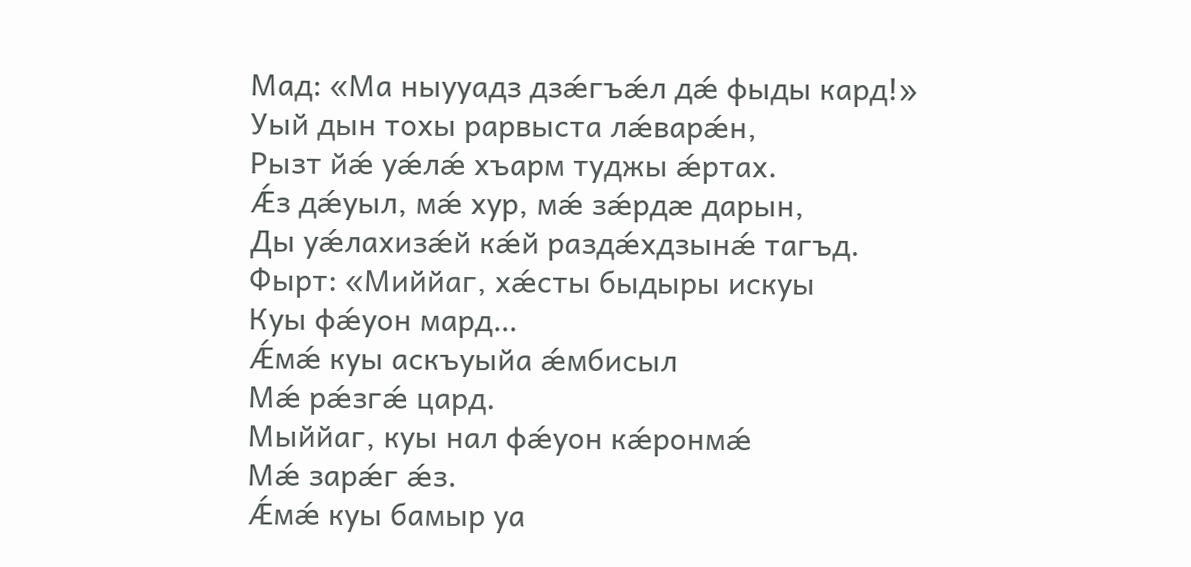Мад: «Ма ныууадз дзǽгъǽл дǽ фыды кард!»
Уый дын тохы рарвыста лǽварǽн,
Рызт йǽ уǽлǽ хъарм туджы ǽртах.
Ǽз дǽуыл, мǽ хур, мǽ зǽрдæ дарын,
Ды уǽлахизǽй кǽй раздǽхдзынǽ тагъд.
Фырт: «Миййаг, хǽсты быдыры искуы
Куы фǽуон мард…
Ǽмǽ куы аскъуыйа ǽмбисыл
Мǽ рǽзгǽ цард.
Мыййаг, куы нал фǽуон кǽронмǽ
Мǽ зарǽг ǽз.
Ǽмǽ куы бамыр уа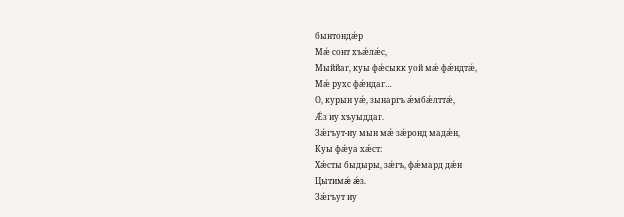бынтондǽр
Мǽ сонт хъǽлǽс,
Мыййаг, куы фǽсыкк уой мǽ фǽндтǽ,
Мǽ рухс фǽндаг…
О, курын уǽ, зынаргъ ǽмбǽлттǽ,
Ǽз иу хъуыддаг.
Зǽгъут-иу мын мǽ зǽронд мадǽн,
Куы фǽуа хǽст:
Хǽсты быдыры, зǽгъ, фǽмард дǽн
Цытимǽ ǽз.
Зǽгъут иу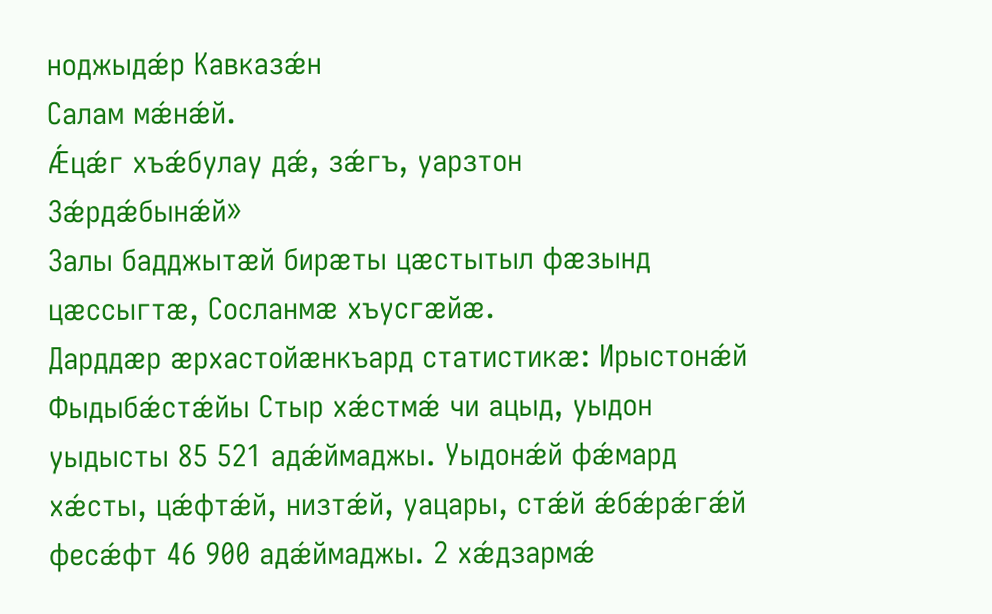ноджыдǽр Кавказǽн
Салам мǽнǽй.
Ǽцǽг хъǽбулау дǽ, зǽгъ, уарзтон
Зǽрдǽбынǽй»
Залы бадджытæй бирæты цæстытыл фæзынд цæссыгтæ, Сосланмæ хъусгæйæ.
Дарддæр æрхастойæнкъард статистикæ: Ирыстонǽй Фыдыбǽстǽйы Стыр хǽстмǽ чи ацыд, уыдон уыдысты 85 521 адǽймаджы. Уыдонǽй фǽмард хǽсты, цǽфтǽй, низтǽй, уацары, стǽй ǽбǽрǽгǽй фесǽфт 46 900 адǽймаджы. 2 хǽдзармǽ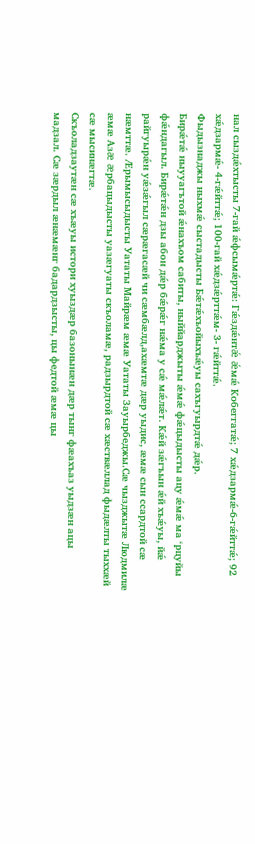нал сыздǽхтысты 7-гай ǽфсымǽртǽ: Гǽздǽнтǽ ǽмǽ Кобеггатǽ; 7 хǽдзармǽ-6-гǽйттǽ; 92 хǽдзармǽ- 4-гǽйттǽ; 100-гай хǽдзǽрттǽм- 3- гǽйттǽ.
Фыдызнаджы ныхмǽ сыстадысты Бǽтǽхъойыхъǽуы сахъгуырдтǽ дǽр.
Бирǽтǽ ныууагътой ǽнахъом сабиты, ныййарджыты ǽмǽ фǽцыдысты ацу ǽмǽ ма ‘рцуйы фǽндагыл. Бирǽтǽн дзы абон дǽр бǽрǽг нǽма у сǽ мǽлǽт. Кǽй зǽгъын ǽй хъǽуы, йǽ райгуырǽн уǽзǽгыл сæрæгасæй чи сæмбæлд,ахæмтæ дæр уыдис, æмæ сын ссардтой сæ нæмттæ. Æрымысыдысты Уататы Майрæм æмæ Уататы Зауырбеджы.Сæ чызджытæ Людмилæ æмæ Азæ æрбацыдысты уазæгуаты скъоламæ, радзырдтой сæ хæствæллад фыдæлты тыххæй сæ мысинæгтæ.
Скъоладзаутæн сæ хъæуы истори хуыздæр базонынæн дæр тынг фæахъаз уыдзæн ацы мадзал. Сæ зæрдыл æнæмæнг бадардзысты, цы федтой æмæ цы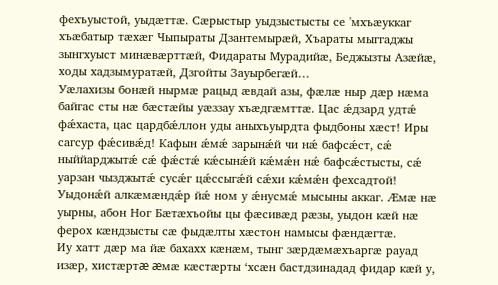фехъуыстой, уыдæттæ. Сæрыстыр уыдзыстысты се 'мхъæуккаг хъæбатыр тæхæг Чыпыраты Дзантемырæй, Хъараты мыггаджы зынгхуыст минæвæрттæй, Фидараты Мурадийæ, Беджызты Азæйæ, ходы хадзымуратæй, Дзгойты Зауырбегæй…
Уæлахизы бонæй нырмæ рацыд æвдай азы, фæлæ ныр дæр нæма байгас сты нæ бæстæйы уæззау хъæдгæмттæ. Цас ǽдзард удтǽ фǽхаста, цас цардбǽллон уды аныхъуырдта фыдбоны хæст! Иры сагсур фǽсивǽд! Кафын ǽмǽ зарынǽй чи нǽ бафсǽст, сǽ ныййарджытǽ сǽ фǽстǽ кǽсынǽй кǽмǽн нǽ бафсǽстысты, сǽ уарзан чызджытǽ сусǽг цǽссыгǽй сǽхи кǽмǽн фехсадтой! Уыдонǽй алкæмæндǽр йǽ ном у ǽнусмǽ мысыны аккаг. Æмæ нæ уырны, абон Ног Бæтæхъойы цы фæсивæд рæзы, уыдон кæй нæ ферох кæндзысты сæ фыдæлты хæстон намысы фæндæгтæ.
Иу хатт дæр ма йæ бахахх кæнæм, тынг зæрдæмæхъаргæ рауад изæр, хистæртæ æмæ кæстæрты ‘хсæн бастдзинадад фидар кæй у,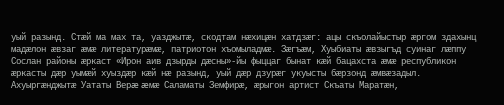уый разынд. Стæй ма мах та, уазджытæ, скодтам нæхицæн хатдзæг: ацы скъолайыстыр æргом здахынц мадæлон æвзаг æмæ литературæмæ, патриотон хъомыладмæ. Зæгъæм, Хуыбиаты æвзыгъд суинаг лæппу Сослан районы æркаст «Ирон аив дзырды дæсны»-йы фыццаг бынат кæй бацахста æмæ республикон æркасты дæр уымæй хуыздæр кæй нæ разынд, уый дæр дзурæг укуысты бæрзонд æмвæзадыл. Ахуыргæнджытæ Уататы Верæ æмæ Саламаты Земфирæ, æрыгон артист Скъаты Маратæн,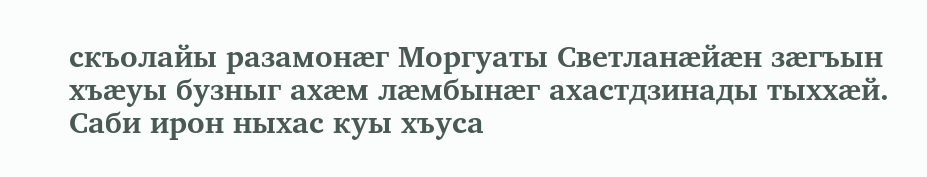скъолайы разамонæг Моргуаты Светланæйæн зæгъын хъæуы бузныг ахæм лæмбынæг ахастдзинады тыххæй. Саби ирон ныхас куы хъуса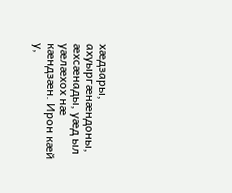хæдзары, ахуыргæнæндоны, æхсæнады, уæд ыл уæлæхох нæ кæндзæн. Ирон кæй у,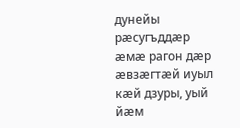дунейы рæсугъддæр æмæ рагон дæр æвзæгтæй иуыл кæй дзуры, уый йæм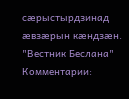сæрыстырдзинад æвзæрын кæндзæн.
"Вестник Беслана"
Комментарии: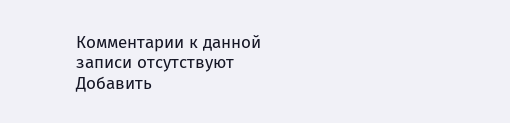Комментарии к данной записи отсутствуют
Добавить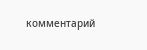комментарий